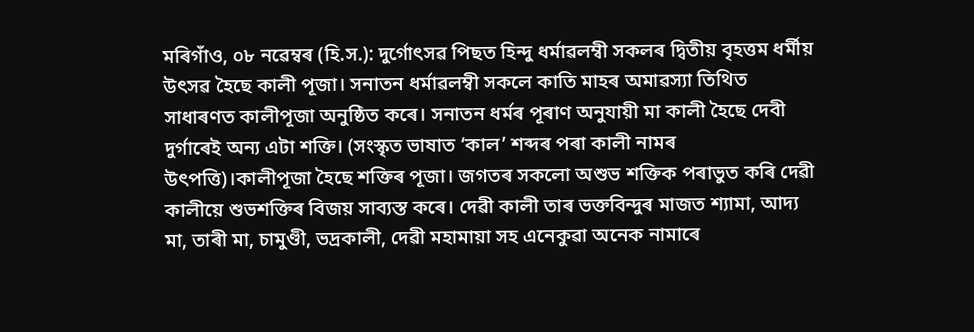মৰিগাঁও, ০৮ নৱেম্বৰ (হি.স.): দুৰ্গোৎসৱ পিছত হিন্দু ধৰ্মাৱলম্বী সকলৰ দ্বিতীয় বৃহত্তম ধর্মীয় উৎসৱ হৈছে কালী পূজা। সনাতন ধৰ্মাৱলম্বী সকলে কাতি মাহৰ অমাৱস্যা তিথিত সাধাৰণত কালীপূজা অনুষ্ঠিত কৰে। সনাতন ধৰ্মৰ পূৰাণ অনুযায়ী মা কালী হৈছে দেবী দুর্গাৰেই অন্য এটা শক্তি। (সংস্কৃত ভাষাত ‘কাল’ শব্দৰ পৰা কালী নামৰ উৎপত্তি)।কালীপূজা হৈছে শক্তিৰ পূজা। জগতৰ সকলো অশুভ শক্তিক পৰাভুত কৰি দেৱী কালীয়ে শুভশক্তিৰ বিজয় সাব্যস্ত কৰে। দেৱী কালী তাৰ ভক্তবিন্দুৰ মাজত শ্যামা, আদ্য মা, তাৰী মা, চামুণ্ডী, ভদ্রকালী, দেৱী মহামায়া সহ এনেকুৱা অনেক নামাৰে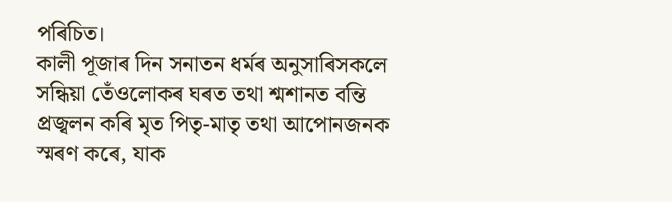পৰিচিত।
কালী পূজাৰ দিন সনাতন ধর্মৰ অনুসাৰিসকলে সন্ধিয়া তেঁওলোকৰ ঘৰত তথা শ্মশানত বন্তি প্ৰজ্বলন কৰি মৃত পিতৃ-মাতৃ তথা আপোনজনক স্মৰণ কৰে, যাক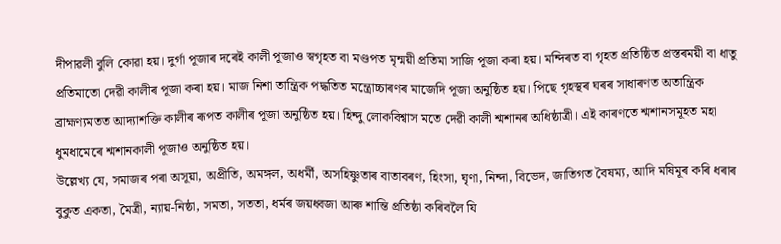দীপাৱলী বুলি কোৱা হয়। দুর্গা পূজাৰ দৰেই কালী পূজাও স্বগৃহত বা মণ্ডপত মৃন্ময়ী প্রতিমা সাজি পূজা কৰা হয়। মন্দিৰত বা গৃহত প্রতিষ্ঠিত প্রস্তৰময়ী বা ধাতু প্রতিমাতো দেৱী কালীৰ পূজা কৰা হয়। মাজ নিশা তান্ত্রিক পদ্ধতিত মন্ত্রোচ্চাৰণৰ মাজেদি পূজা অনুষ্ঠিত হয়। পিছে গৃহস্থৰ ঘৰৰ সাধাৰণত অতান্ত্রিক ব্রাহ্মণ্যমতত আদ্যাশক্তি কালীৰ ৰূপত কালীৰ পূজা অনুষ্ঠিত হয়। হিন্দু লোকবিশ্বাস মতে দেৱী কালী শ্মশানৰ অধিষ্ঠাত্রী। এই কাৰণতে শ্মশানসমূহত মহা ধুমধামেৰে শ্মশানকালী পূজাও অনুষ্ঠিত হয়।
উল্লেখ্য যে, সমাজৰ পৰা অসূয়া, অপ্ৰীতি, অমঙ্গল, অধৰ্মী, অসহিষ্ণুতাৰ বাতাবৰণ, হিংসা, ঘৃণা, নিন্দা, বিভেদ, জাতিগত বৈষম্য, আদি মষিমূৰ কৰি ধৰাৰ বুকুত একতা, মৈত্ৰী, ন্যায়-নিষ্ঠা, সমতা, সততা, ধৰ্মৰ জয়ধ্বজা আৰু শান্তি প্ৰতিষ্ঠা কৰিবলৈ যি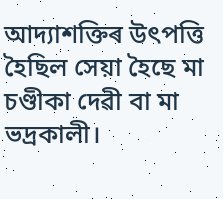আদ্যাশক্তিৰ উৎপত্তি হৈছিল সেয়া হৈছে মা চণ্ডীকা দেৱী বা মা ভদ্রকালী।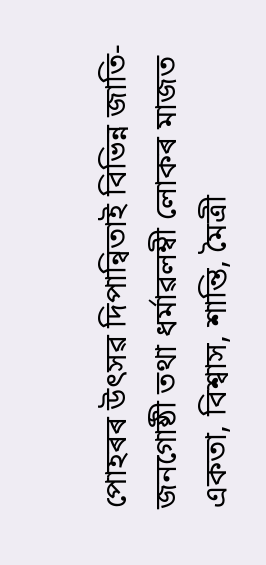পোহৰৰ উৎসৱ দিপান্বিতাই বিভিন্ন জাতি-জনগোষ্ঠী তথা ধৰ্মাৱলম্বী লোকৰ মাজত একতা, বিশ্বাস, শান্তি, মৈত্ৰী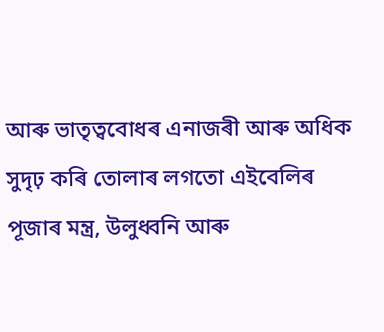আৰু ভাতৃত্ববোধৰ এনাজৰী আৰু অধিক সুদৃঢ় কৰি তোলাৰ লগতো এইবেলিৰ পূজাৰ মন্ত্ৰ, উলুধ্বনি আৰু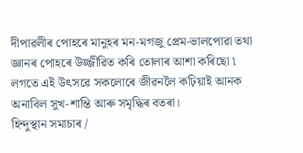দীপাৱলীৰ পোহৰে মানুহৰ মন-মগজু প্ৰেম-ভালপোৱা তথা জ্ঞানৰ পোহৰে উজ্জীৱিত কৰি তোলাৰ আশা কৰিছো ৷ লগতে এই উৎসৱে সকলোৰে জীৱনলৈ কঢ়িয়াই আনক অনাবিল সুখ-শান্তি আৰু সমৃদ্ধিৰ বতৰা।
হিন্দুস্থান সমাচাৰ /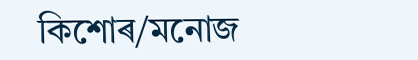কিশোৰ/মনোজ